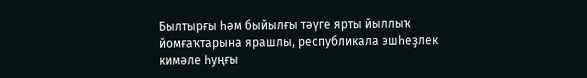Былтырғы һәм быйылғы тәүге ярты йыллыҡ йомғаҡтарына ярашлы, республикала эшһеҙлек кимәле һуңғы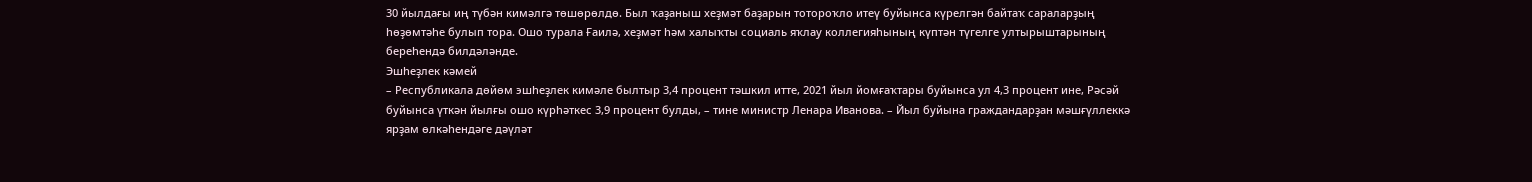30 йылдағы иң түбән кимәлгә төшөрөлдө. Был ҡаҙаныш хеҙмәт баҙарын тотороҡло итеү буйынса күрелгән байтаҡ сараларҙың һөҙөмтәһе булып тора. Ошо турала Ғаилә, хеҙмәт һәм халыҡты социаль яҡлау коллегияһының күптән түгелге ултырыштарының береһендә билдәләнде.
Эшһеҙлек кәмей
– Республикала дөйөм эшһеҙлек кимәле былтыр 3,4 процент тәшкил итте, 2021 йыл йомғаҡтары буйынса ул 4,3 процент ине, Рәсәй буйынса үткән йылғы ошо күрһәткес 3,9 процент булды, – тине министр Ленара Иванова. – Йыл буйына граждандарҙан мәшғүллеккә ярҙам өлкәһендәге дәүләт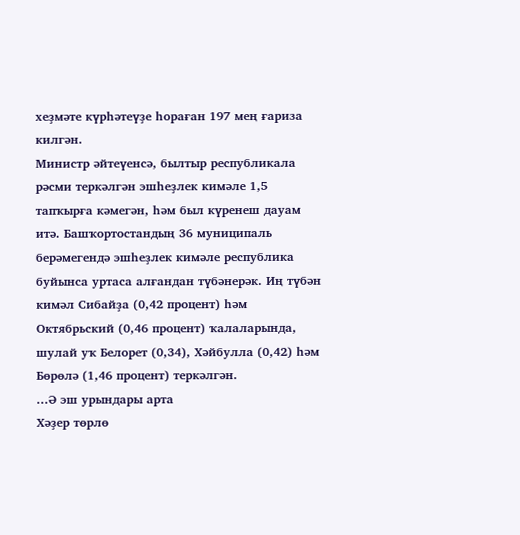хеҙмәте күрһәтеүҙе һораған 197 мең ғариза килгән.
Министр әйтеүенсә, былтыр республикала рәсми теркәлгән эшһеҙлек кимәле 1,5 тапҡырға кәмегән, һәм был күренеш дауам итә. Башҡортостандың 36 муниципаль берәмегендә эшһеҙлек кимәле республика буйынса уртаса алғандан түбәнерәк. Иң түбән кимәл Сибайҙа (0,42 процент) һәм Октябрьский (0,46 процент) ҡалаларында, шулай уҡ Белорет (0,34), Хәйбулла (0,42) һәм Бөрөлә (1,46 процент) теркәлгән.
...Ә эш урындары арта
Хәҙер төрлө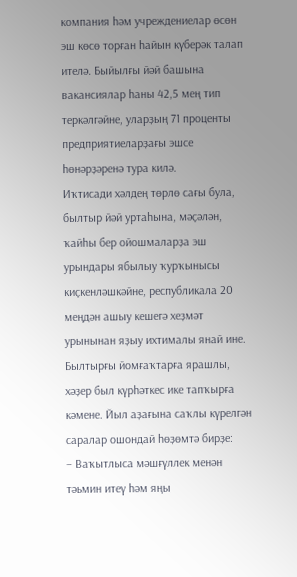компания һәм учреждениелар өсөн эш көсө торған һайын күберәк талап ителә. Быйылғы йәй башына вакансиялар һаны 42,5 мең тип теркәлгәйне, уларҙың 71 проценты предприятиеларҙағы эшсе һөнәрҙәренә тура килә.
Иҡтисади хәлдең төрлө сағы була, былтыр йәй уртаһына, мәҫәлән, ҡайһы бер ойошмаларҙа эш урындары ябылыу ҡурҡынысы киҫкенләшкәйне, республикала 20 меңдән ашыу кешегә хеҙмәт урынынан яҙыу ихтималы янай ине. Былтырғы йомғаҡтарға ярашлы, хәҙер был күрһәткес ике тапҡырға кәмене. Йыл аҙағына саҡлы күрелгән саралар ошондай һөҙөмтә бирҙе:
– Ваҡытлыса мәшғүллек менән тәьмин итеү һәм яңы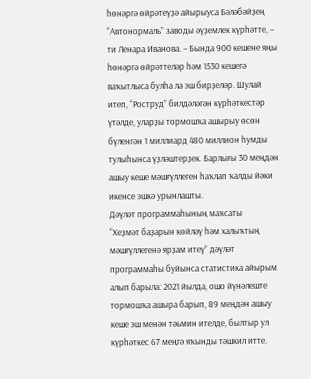һөнәргә өйрәтеүҙә айырыуса Бәләбәйҙең “Автонормаль” заводы әүҙемлек күрһәтте, – ти Ленара Иванова. – Бында 900 кешене яңы һөнәргә өйрәттеләр һәм 1530 кешегә ваҡытлыса булһа ла эш бирҙеләр. Шулай итеп, “Роструд” билдәләгән күрһәткестәр үтәлде, уларҙы тормошҡа ашырыу өсөн бүленгән 1 миллиард 480 миллион һумды тулыһынса үҙләштерҙек. Барлығы 30 меңдән ашыу кеше мәшғүллеген һаҡлап ҡалды йәки икенсе эшкә урынлашты.
Дәүләт программаһының маҡсаты
“Хеҙмәт баҙарын көйләү һәм халыҡтың мәшғүллегенә ярҙам итеү” дәүләт программаһы буйынса статистика айырым алып барыла: 2021 йылда, ошо йүнәлеште тормошҡа ашыра барып, 89 меңдән ашыу кеше эш менән тәьмин ителде, былтыр ул күрһәткес 67 меңгә яҡынды тәшкил итте.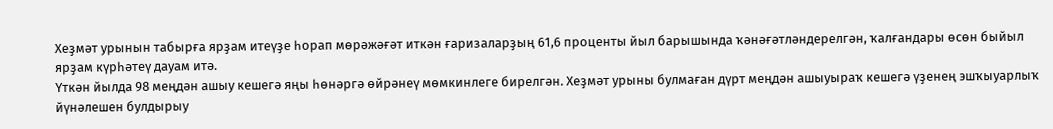Хеҙмәт урынын табырға ярҙам итеүҙе һорап мөрәжәғәт иткән ғаризаларҙың 61,6 проценты йыл барышында ҡәнәғәтләндерелгән, ҡалғандары өсөн быйыл ярҙам күрһәтеү дауам итә.
Үткән йылда 98 меңдән ашыу кешегә яңы һөнәргә өйрәнеү мөмкинлеге бирелгән. Хеҙмәт урыны булмаған дүрт меңдән ашыуыраҡ кешегә үҙенең эшҡыуарлыҡ йүнәлешен булдырыу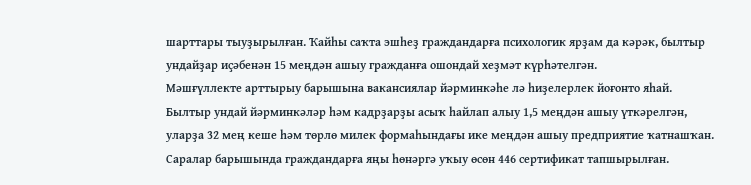шарттары тыуҙырылған. Ҡайһы саҡта эшһеҙ граждандарға психологик ярҙам да кәрәк, былтыр ундайҙар иҫәбенән 15 меңдән ашыу гражданға ошондай хеҙмәт күрһәтелгән.
Мәшғүллекте арттырыу барышына вакансиялар йәрминкәһе лә һиҙелерлек йоғонто яһай. Былтыр ундай йәрминкәләр һәм кадрҙарҙы асыҡ һайлап алыу 1,5 меңдән ашыу үткәрелгән, уларҙа 32 мең кеше һәм төрлө милек формаһындағы ике меңдән ашыу предприятие ҡатнашҡан. Саралар барышында граждандарға яңы һөнәргә уҡыу өсөн 446 сертификат тапшырылған.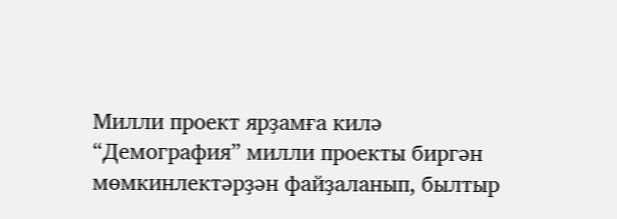Милли проект ярҙамға килә
“Демография” милли проекты биргән мөмкинлектәрҙән файҙаланып, былтыр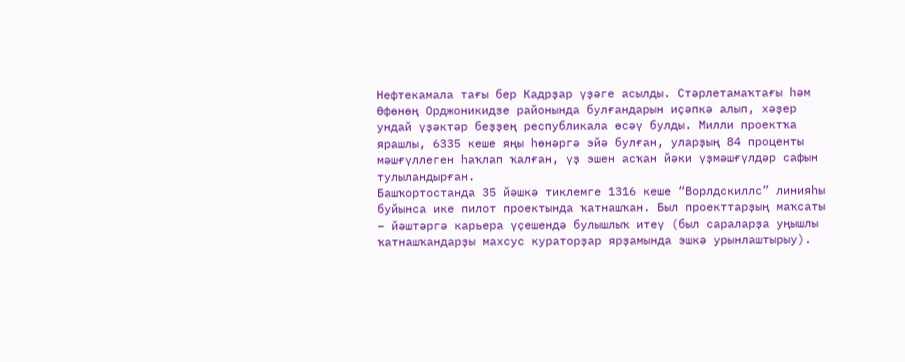Нефтекамала тағы бер Кадрҙар үҙәге асылды. Стәрлетамаҡтағы һәм Өфөнөң Орджоникидзе районында булғандарын иҫәпкә алып, хәҙер ундай үҙәктәр беҙҙең республикала өсәү булды. Милли проектҡа ярашлы, 6335 кеше яңы һөнәргә эйә булған, уларҙың 84 проценты мәшғүллеген һаҡлап ҡалған, үҙ эшен асҡан йәки үҙмәшғүлдәр сафын тулыландырған.
Башҡортостанда 35 йәшкә тиклемге 1316 кеше “Ворлдскиллс” линияһы буйынса ике пилот проектында ҡатнашҡан. Был проекттарҙың маҡсаты – йәштәргә карьера үҫешендә булышлыҡ итеү (был сараларҙа уңышлы ҡатнашҡандарҙы махсус кураторҙар ярҙамында эшкә урынлаштырыу).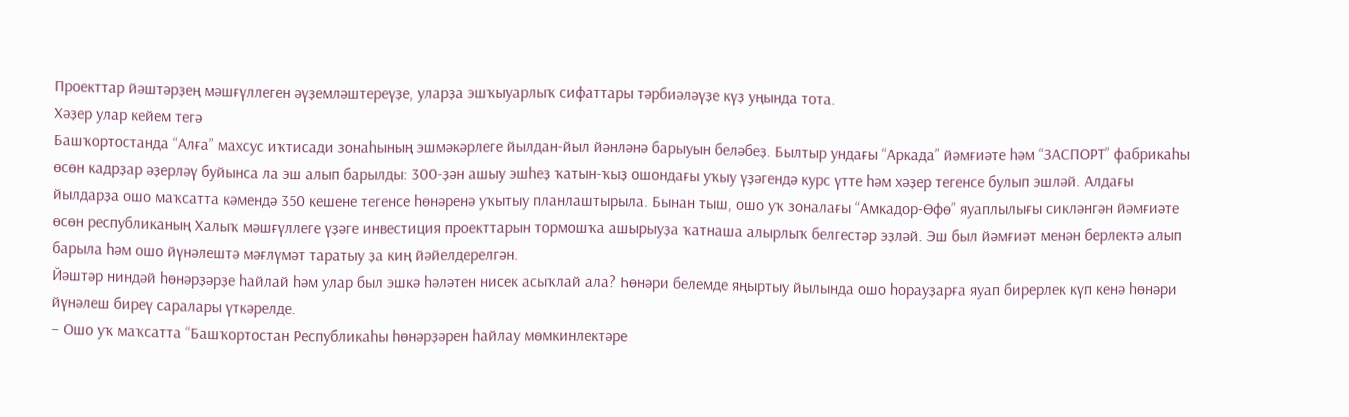Проекттар йәштәрҙең мәшғүллеген әүҙемләштереүҙе, уларҙа эшҡыуарлыҡ сифаттары тәрбиәләүҙе күҙ уңында тота.
Хәҙер улар кейем тегә
Башҡортостанда “Алға” махсус иҡтисади зонаһының эшмәкәрлеге йылдан-йыл йәнләнә барыуын беләбеҙ. Былтыр ундағы “Аркада” йәмғиәте һәм “ЗАСПОРТ” фабрикаһы өсөн кадрҙар әҙерләү буйынса ла эш алып барылды: 300-ҙән ашыу эшһеҙ ҡатын-ҡыҙ ошондағы уҡыу үҙәгендә курс үтте һәм хәҙер тегенсе булып эшләй. Алдағы йылдарҙа ошо маҡсатта кәмендә 350 кешене тегенсе һөнәренә уҡытыу планлаштырыла. Бынан тыш, ошо уҡ зоналағы “Амкадор-Өфө” яуаплылығы сикләнгән йәмғиәте өсөн республиканың Халыҡ мәшғүллеге үҙәге инвестиция проекттарын тормошҡа ашырыуҙа ҡатнаша алырлыҡ белгестәр эҙләй. Эш был йәмғиәт менән берлектә алып барыла һәм ошо йүнәлештә мәғлүмәт таратыу ҙа киң йәйелдерелгән.
Йәштәр ниндәй һөнәрҙәрҙе һайлай һәм улар был эшкә һәләтен нисек асыҡлай ала? Һөнәри белемде яңыртыу йылында ошо һорауҙарға яуап бирерлек күп кенә һөнәри йүнәлеш биреү саралары үткәрелде.
– Ошо уҡ маҡсатта “Башҡортостан Республикаһы һөнәрҙәрен һайлау мөмкинлектәре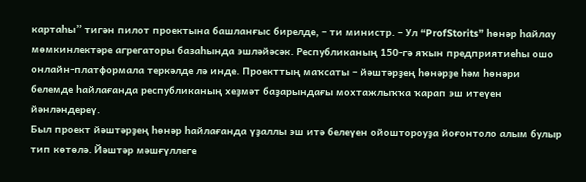картаһы” тигән пилот проектына башланғыс бирелде, – ти министр. – Ул “ProfStorits” һөнәр һайлау мөмкинлектәре агрегаторы базаһында эшләйәсәк. Республиканың 150-гә яҡын предприятиеһы ошо онлайн-платформала теркәлде лә инде. Проекттың маҡсаты – йәштәрҙең һөнәрҙе һәм һөнәри белемде һайлағанда республиканың хеҙмәт баҙарындағы мохтажлыҡҡа ҡарап эш итеүен йәнләндереү.
Был проект йәштәрҙең һөнәр һайлағанда үҙаллы эш итә белеүен ойоштороуҙа йоғонтоло алым булыр тип көтөлә. Йәштәр мәшғүллеге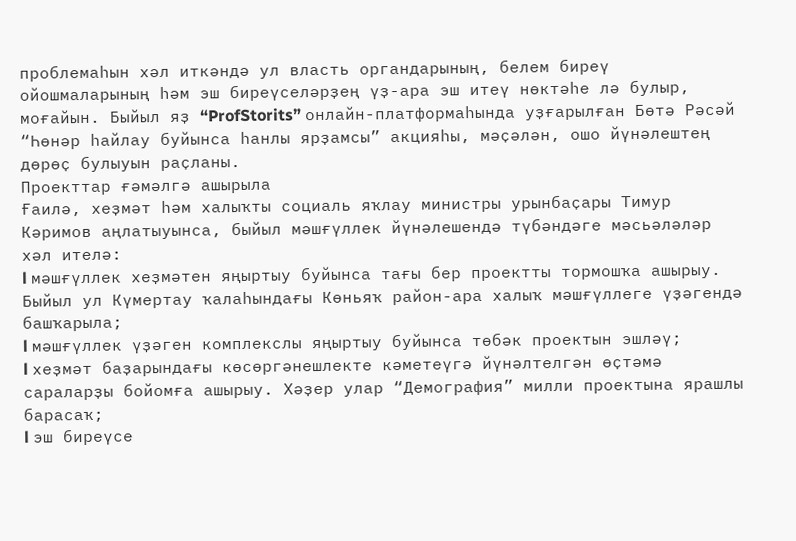проблемаһын хәл иткәндә ул власть органдарының, белем биреү ойошмаларының һәм эш биреүселәрҙең үҙ-ара эш итеү нөктәһе лә булыр, моғайын. Быйыл яҙ “ProfStorits” онлайн-платформаһында уҙғарылған Бөтә Рәсәй “Һөнәр һайлау буйынса һанлы ярҙамсы” акцияһы, мәҫәлән, ошо йүнәлештең дөрөҫ булыуын раҫланы.
Проекттар ғәмәлгә ашырыла
Ғаилә, хеҙмәт һәм халыҡты социаль яҡлау министры урынбаҫары Тимур Кәримов аңлатыуынса, быйыл мәшғүллек йүнәлешендә түбәндәге мәсьәләләр хәл ителә:
l мәшғүллек хеҙмәтен яңыртыу буйынса тағы бер проектты тормошҡа ашырыу. Быйыл ул Күмертау ҡалаһындағы Көньяҡ район-ара халыҡ мәшғүллеге үҙәгендә башҡарыла;
l мәшғүллек үҙәген комплекслы яңыртыу буйынса төбәк проектын эшләү;
l хеҙмәт баҙарындағы көсөргәнешлекте кәметеүгә йүнәлтелгән өҫтәмә сараларҙы бойомға ашырыу. Хәҙер улар “Демография” милли проектына ярашлы барасаҡ;
l эш биреүсе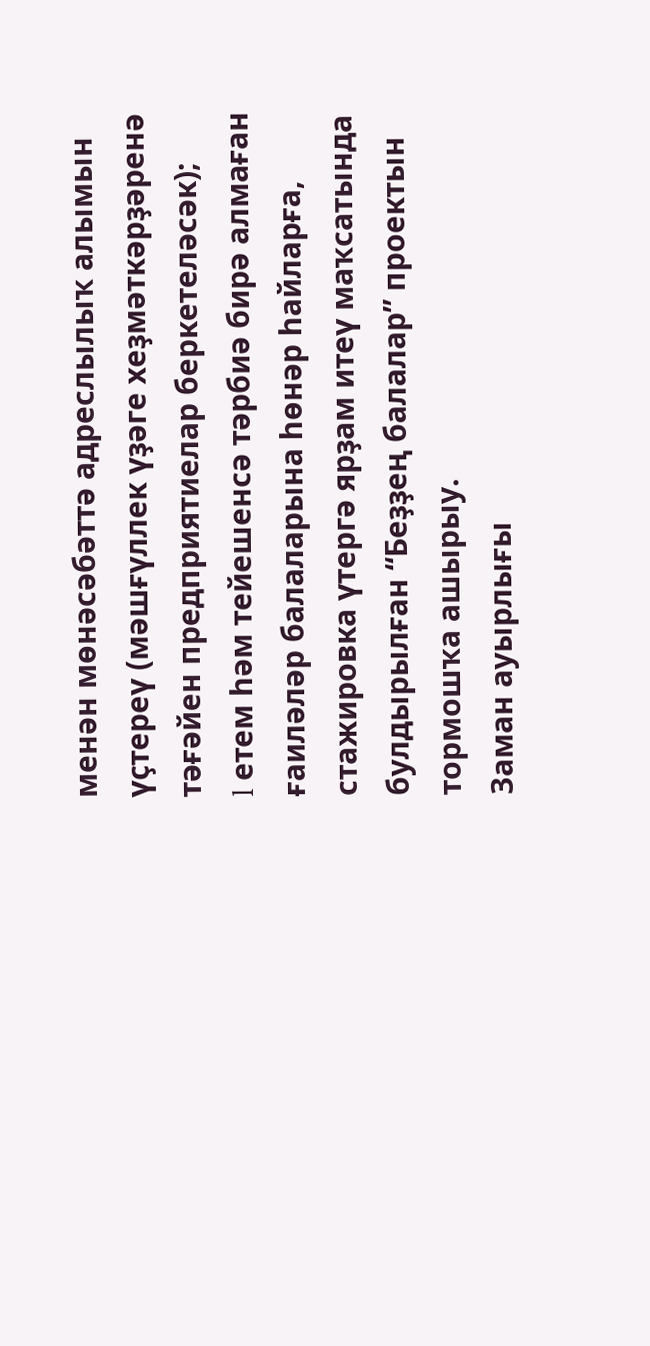менән мөнәсәбәттә адреслылыҡ алымын үҫтереү (мәшғүллек үҙәге хеҙмәткәрҙәренә тәғәйен предприятиелар беркетеләсәк);
l етем һәм тейешенсә тәрбиә бирә алмаған ғаиләләр балаларына һөнәр һайларға, стажировка үтергә ярҙам итеү маҡсатында булдырылған “Беҙҙең балалар” проектын тормошҡа ашырыу.
Заман ауырлығы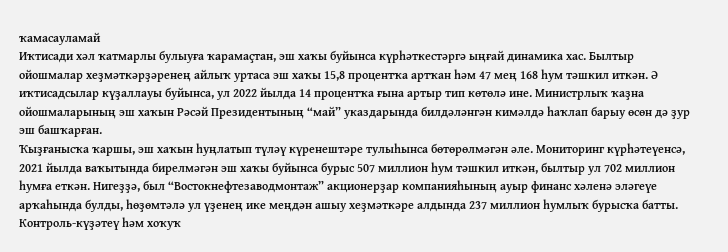ҡамасауламай
Иҡтисади хәл ҡатмарлы булыуға ҡарамаҫтан, эш хаҡы буйынса күрһәткестәргә ыңғай динамика хас. Былтыр ойошмалар хеҙмәткәрҙәренең айлыҡ уртаса эш хаҡы 15,8 процентҡа артҡан һәм 47 мең 168 һум тәшкил иткән. Ә иҡтисадсылар күҙаллауы буйынса, ул 2022 йылда 14 процентҡа ғына артыр тип көтөлә ине. Министрлыҡ ҡаҙна ойошмаларының эш хаҡын Рәсәй Президентының “май” указдарында билдәләнгән кимәлдә һаҡлап барыу өсөн дә ҙур эш башҡарған.
Ҡыҙғанысҡа ҡаршы, эш хаҡын һуңлатып түләү күренештәре тулыһынса бөтөрөлмәгән әле. Мониторинг күрһәтеүенсә, 2021 йылда ваҡытында бирелмәгән эш хаҡы буйынса бурыс 507 миллион һум тәшкил иткән, былтыр ул 702 миллион һумға еткән. Нигеҙҙә, был “Востокнефтезаводмонтаж” акционерҙар компанияһының ауыр финанс хәленә эләгеүе арҡаһында булды, һөҙөмтәлә ул үҙенең ике меңдән ашыу хеҙмәткәре алдында 237 миллион һумлыҡ бурысҡа батты.
Контроль-күҙәтеү һәм хоҡуҡ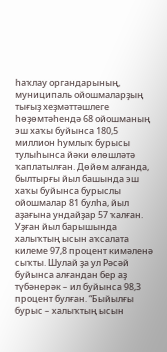һаҡлау органдарының, муниципаль ойошмаларҙың тығыҙ хеҙмәттәшлеге һөҙөмтәһендә 68 ойошманың эш хаҡы буйынса 180,5 миллион һумлыҡ бурысы тулыһынса йәки өлөшләтә ҡаплатылған. Дөйөм алғанда, былтырғы йыл башында эш хаҡы буйынса бурыслы ойошмалар 81 булһа, йыл аҙағына ундайҙар 57 ҡалған.
Уҙған йыл барышында халыҡтың ысын аҡсалата килеме 97,8 процент кимәленә сыҡты. Шулай ҙа ул Рәсәй буйынса алғандан бер аҙ түбәнерәк – ил буйынса 98,3 процент булған. “Быйылғы бурыс – халыҡтың ысын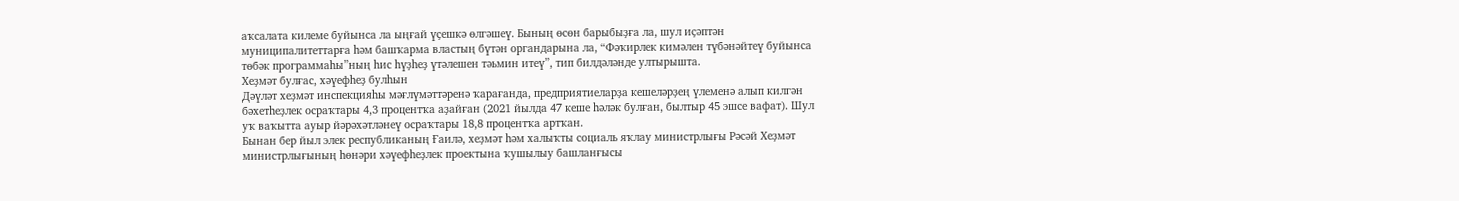аҡсалата килеме буйынса ла ыңғай үҫешкә өлгәшеү. Бының өсөн барыбыҙға ла, шул иҫәптән муниципалитеттарға һәм башҡарма властың бүтән органдарына ла, “Фәҡирлек кимәлен түбәнәйтеү буйынса төбәк программаһы”ның һис һүҙһеҙ үтәлешен тәьмин итеү”, тип билдәләнде ултырышта.
Хеҙмәт булғас, хәүефһеҙ булһын
Дәүләт хеҙмәт инспекцияһы мәғлүмәттәренә ҡарағанда, предприятиеларҙа кешеләрҙең үлеменә алып килгән бәхетһеҙлек осраҡтары 4,3 процентҡа аҙайған (2021 йылда 47 кеше һәләк булған, былтыр 45 эшсе вафат). Шул уҡ ваҡытта ауыр йәрәхәтләнеү осраҡтары 18,8 процентҡа артҡан.
Бынан бер йыл элек республиканың Ғаилә, хеҙмәт һәм халыҡты социаль яҡлау министрлығы Рәсәй Хеҙмәт министрлығының һөнәри хәүефһеҙлек проектына ҡушылыу башланғысы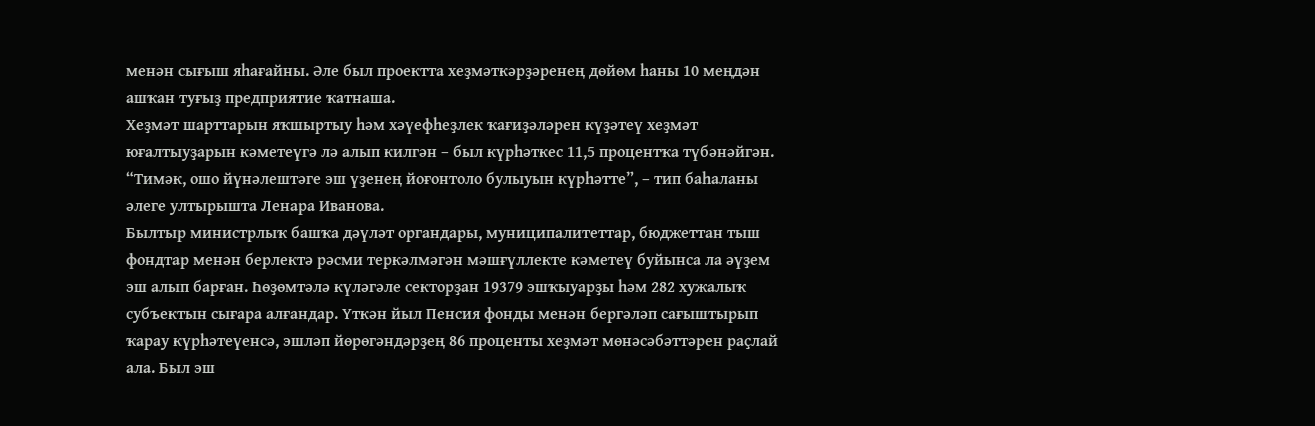менән сығыш яһағайны. Әле был проектта хеҙмәткәрҙәренең дөйөм һаны 10 меңдән ашҡан туғыҙ предприятие ҡатнаша.
Хеҙмәт шарттарын яҡшыртыу һәм хәүефһеҙлек ҡағиҙәләрен күҙәтеү хеҙмәт юғалтыуҙарын кәметеүгә лә алып килгән – был күрһәткес 11,5 процентҡа түбәнәйгән. “Тимәк, ошо йүнәлештәге эш үҙенең йоғонтоло булыуын күрһәтте”, – тип баһаланы әлеге ултырышта Ленара Иванова.
Былтыр министрлыҡ башҡа дәүләт органдары, муниципалитеттар, бюджеттан тыш фондтар менән берлектә рәсми теркәлмәгән мәшғүллекте кәметеү буйынса ла әүҙем эш алып барған. Һөҙөмтәлә күләгәле секторҙан 19379 эшҡыуарҙы һәм 282 хужалыҡ субъектын сығара алғандар. Үткән йыл Пенсия фонды менән бергәләп сағыштырып ҡарау күрһәтеүенсә, эшләп йөрөгәндәрҙең 86 проценты хеҙмәт мөнәсәбәттәрен раҫлай ала. Был эш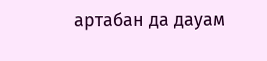артабан да дауам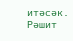итәсәк.
Рәшит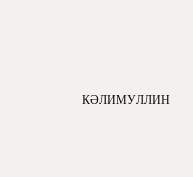КӘЛИМУЛЛИН